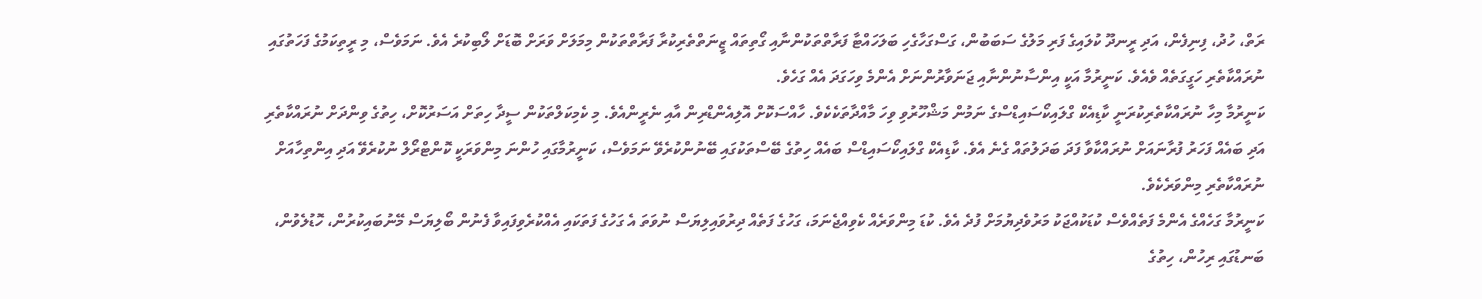ރަތް، ހުދު، ފިނިފެން، އަދި ރީނދޫ ކުލައިގެ ފަރި މަލުގެ ސަބަބުން، ގަސްގަހާގެހި ބަލަހައްޓާ ފަރާތްތަކުންނާއި ގޯތިތައް ޒީނަތްތެރިކުރާ ފަރާތްތަކުން މިމަލަށް ވަރަށް ބޮޑަށް ލޯބިކުރެ އެވެ. ނަމަވެސް، މި ރީތިކަމުގެ ފަހަތުގައި ނުރައްކާތެރި ހަގީގަތެއް ވެއެވެ. ކަނީރުމާ އަކީ އިންސާނުންނާއި ޖަނަވާރުންނަށް އެންމެ ވިހަގަދަ އެއް ގަހެވެ.
ކަނީރުމާ މިހާ ނުރައްކާތެރިކުރަނީ ކާޑިއެކް ގްލައިކޯސައިޑްސްގެ ނަމުން މަޝްހޫރުވި ވިހަ މާއްދާތަކެކެވެ. ހާއްސަކޮށް އޮލިއެންޑްރިން އާއި ނެރީންއެވެ. މި ކެމިކަލްތަކުން ސީދާ ހިތަށް އަސަރުކޮށް، ހިތުގެ ވިންދަށް ނުރައްކާތެރި އަދި ބައެއް ފަހަރު ފުރާނައަށް ނުރައްކާވާ ފަދަ ބަދަލުތައް ގެނެ އެވެ. ކާޑިއެކް ގްލައިކޯސައިޑްސް ބައެއް ހިތުގެ ބޭސްތަކުގައި ބޭނުންކުރެވޭ ނަމަވެސް، ކަނީރުމާގައި ހުންނަ މިންވަރަކީ ކޮންޓްރޯލް ނުކުރެވޭ އަދި އިންތިހާއަށް ނުރައްކާތެރި މިންވަރެކެވެ.
ކަނީރުމާ ގަހެއްގެ އެންމެ ފަތެއްވެސް ކުޑަކުއްޖަކު މަރުވެދިޔުމަށް ފުދެ އެވެ. ކުޑަ މިންވަރެއް ކެވިއްޖެނަމަ، ގަހުގެ ފަތެއް ދިރުވައިލިޔަސް ނުވަތަ އެ ގަހުގެ ފަތަކައި އެއްކުރެވިފައިވާ ފެނުން ބޯލިޔަސް މޭނުބައިކުރުން، ހޮޑުލެވުން، ބަނޑުގައި ރިހުން، ހިތުގެ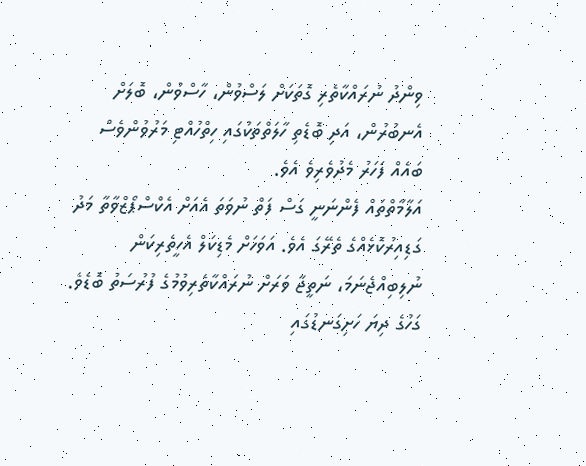ވިންދު ނުރައްކާތެރި ގޮތަކަށް ލަސްވުން، ހާސްވުން، ބޮލަށް އެނބުރުން، އަދި ބޮޑެތި ހާލަތްތަކުގައި ހިތްހުއްޓި މަރުވުންވެސް ބައެއް ފަހަރު މެދުވެރިވެ އެވެ.
އަލާމާތްތައް ފެންނަނީ ގަސް ފަތް ނުވަތަ އެއަށް އެކްސްޕޯޒްވާތާ މަދު ގަޑިއިރުކޮޅެއްގެ ތެރޭގަ އެވެ. އަވަހަށް މެޑިކަލް އެހީތެރިކަން ނުލިބިއްޖެނަމަ، ނަތީޖާ ވަރަށް ނުރައްކާތެރިވުމުގެ ފުރުސަތު ބޮޑެވެ. ގަހުގެ ދިޔަ ހަށިގަނޑުގައި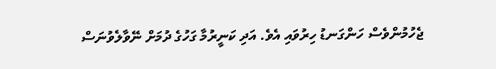ޖެހުމުންވެސް ހަންގަނޑު ހިރުވައި އެވެ. އަދި ކަނީރުމާ ގަހުގެ ދުމަށް ނޭވާލެވުނަސް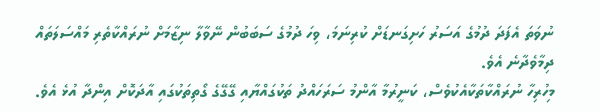ނުވަތަ އެފަދަ ދުމުގެ އަސަރު ހަށިގަނޑަށް ކުރިނަމަ، ވިހަ ދުމުގެ ސަބަބުން ނޭވާލާ ނިޒާމަށް ނުރައްކާތެރި މައްސަލަތައް ދިމާވެދާނެ އެވެ.
މިހުރިހާ ނުރައްކާތަކާއެކުވެސް، ކަނީރުމާ އާންމު ސަރަހައްދު ތަކުގައްޔާއި ގޭގޭގެ ގޯތިތަކުގައި އާދަކޮށް އިންދާ އުޅެ އެވެ.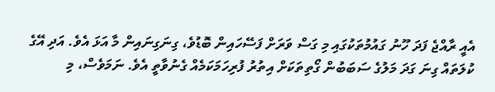އެއީ ރާއްޖެ ފަދަ ހޫނު ގައުމުތަކުގައި މި ގަސް ވަރަށް ފަސޭހައިން ބޮޑުވެ، ގިނަގިނައިން މާ އަޅަ އެވެ. އަދި އޭގެ ކުލަތައް ގިނަ ގަދަ މަލުގެ ސަބަބުން ގޯތިތަކަށް އިތުރު ފުރިހަމަކަމެއް ގެނުވާތީ އެވެ. ނަމަވެސް، މި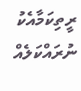ރީތިކަމާއެކު ނުރައްކަލެއް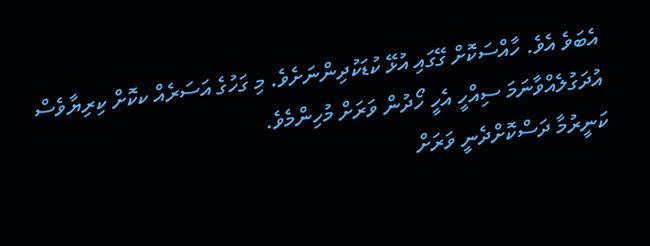އެބަވެ އެވެ. ހާއްސަކޮށް ގޭގައި އުޅޭ ކުޑަކުދިންނަށެވެ. މި ގަހުގެ އަސަރެއް ކކޮށް ކިރިޔާވެސް އުދަގުލެއްވާނަމަ ސިއްހީ އެހީ ހޯދުން ވަރަށް މުހިންމެވެ.
ކަނީރުމާ ދަސްކޮށްދެނީ ވަރަށް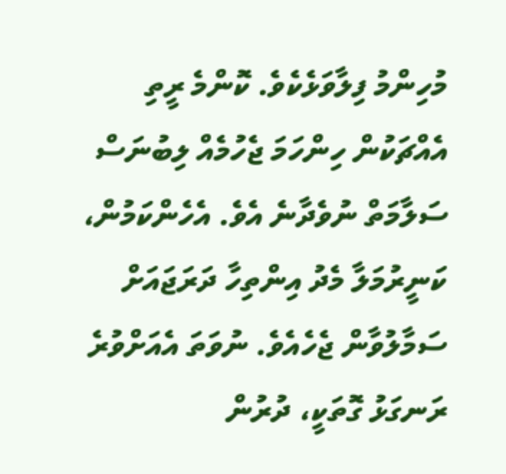މުހިންމު ފިލާވަޅެކެވެ. ކޮންމެ ރީތި އެއްޗަކުން ހިންހަމަ ޖެހުމެއް ލިބުނަސް ސަލާމަތް ނުވެދާނެ އެވެ. އެހެންކަމުން، ކަނީރުމަލާ މެދު އިންތިހާ ދަރަޖައަށް ސަމާލުވާން ޖެހެއެވެ. ނުވަތަ އެއަށްވުރެ ރަނގަޅު ގޮތަކީ، ދުރުން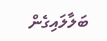ބަލާލައިގެން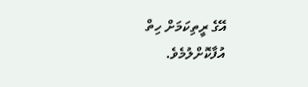އޭގެ ރީތިކަމަށް ހިތް އުފާކޮށްލުމެވެ.